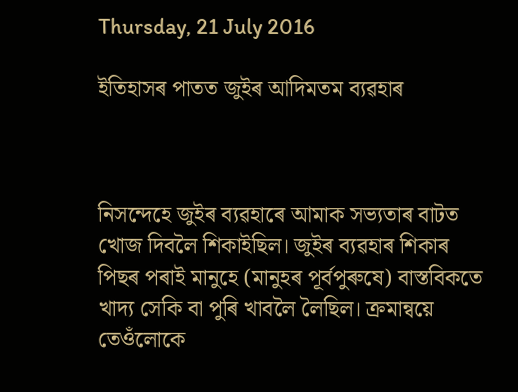Thursday, 21 July 2016

ইতিহাসৰ পাতত জুইৰ আদিমতম ব্যৱহাৰ



নিসন্দেহে জুইৰ ব্যৱহাৰে আমাক সভ্যতাৰ বাটত খোজ দিবলৈ শিকাইছিল। জুইৰ ব্যৱহাৰ শিকাৰ পিছৰ পৰাই মানুহে (মানুহৰ পূৰ্বপুৰুষে) বাস্তবিকতে খাদ্য সেকি বা পুৰি খাবলৈ লৈছিল। ক্ৰমান্বয়ে তেওঁলোকে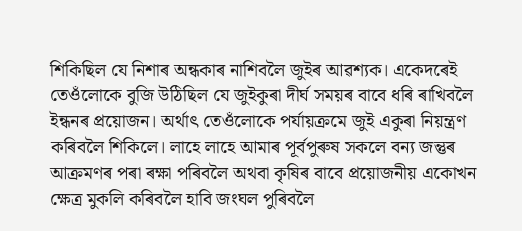শিকিছিল যে নিশাৰ অন্ধকাৰ নাশিবলৈ জুইৰ আৱশ্যক। একেদৰেই তেওঁলোকে বুজি উঠিছিল যে জুইকুৰা দীৰ্ঘ সময়ৰ বাবে ধৰি ৰাখিবলৈ ইন্ধনৰ প্ৰয়োজন। অৰ্থাৎ তেওঁলোকে পৰ্যায়ক্ৰমে জুই একুৰা নিয়ন্ত্ৰণ কৰিবলৈ শিকিলে। লাহে লাহে আমাৰ পূৰ্বপুৰুষ সকলে বন্য জন্তুৰ আক্ৰমণৰ পৰা ৰক্ষা পৰিবলৈ অথবা কৃষিৰ বাবে প্ৰয়োজনীয় একোখন ক্ষেত্ৰ মুকলি কৰিবলৈ হাবি জংঘল পুৰিবলৈ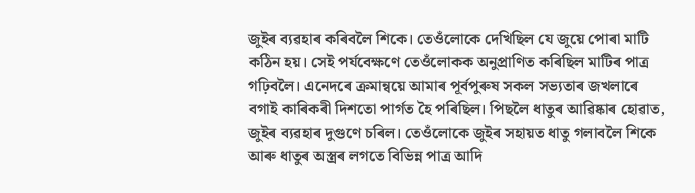জুইৰ ব্যৱহাৰ কৰিবলৈ শিকে। তেওঁলোকে দেখিছিল যে জুয়ে পোৰা মাটি কঠিন হয়। সেই পৰ্যবেক্ষণে তেওঁলোকক অনুপ্ৰাণিত কৰিছিল মাটিৰ পাত্ৰ গঢ়িবলৈ। এনেদৰে ক্ৰমান্বয়ে আমাৰ পূৰ্বপুৰুষ সকল সভ্যতাৰ জখলাৰে বগাই কাৰিকৰী দিশতো পাৰ্গত হৈ পৰিছিল। পিছলৈ ধাতুৰ আৱিষ্কাৰ হোৱাত, জুইৰ ব্যৱহাৰ দুগুণে চৰিল। তেওঁলোকে জুইৰ সহায়ত ধাতু গলাবলৈ শিকে আৰু ধাতুৰ অস্ত্ৰৰ লগতে বিভিন্ন পাত্ৰ আদি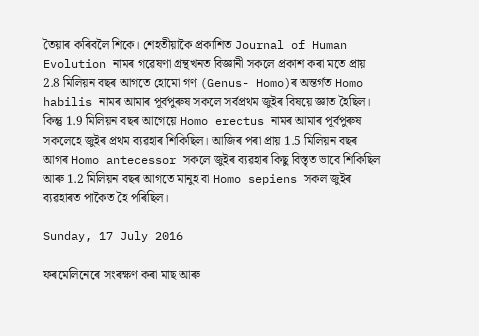তৈয়াৰ কৰিবলৈ শিকে। শেহতীয়াকৈ প্ৰকাশিত Journal of Human Evolution নামৰ গৱেষণা গ্ৰন্থখনত বিজ্ঞানী সকলে প্ৰকাশ কৰা মতে প্ৰায় 2.8 মিলিয়ন বছৰ আগতে হোমো গণ (Genus- Homo)ৰ অন্তৰ্গত Homo habilis নামৰ আমাৰ পূৰ্বপুৰুষ সকলে সৰ্বপ্ৰথম জুইৰ বিষয়ে জ্ঞাত হৈছিল। কিন্তু 1.9 মিলিয়ন বছৰ আগেয়ে Homo erectus নামৰ আমাৰ পূৰ্বপুৰুষ সকলেহে জুইৰ প্ৰথম ব্যৱহাৰ শিকিছিল। আজিৰ পৰা প্ৰায় 1.5 মিলিয়ন বছৰ আগৰ Homo antecessor সকলে জুইৰ ব্যৱহাৰ কিছু বিস্তৃত ভাবে শিকিছিল আৰু 1.2 মিলিয়ন বছৰ আগতে মানুহ বা Homo sepiens সকল জুইৰ ব্যৱহাৰত পাকৈত হৈ পৰিছিল।

Sunday, 17 July 2016

ফৰমেলিনেৰে সংৰক্ষণ কৰা মাছ আৰু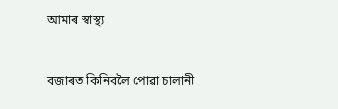আমাৰ স্বাস্থ্য


বজাৰত কিনিবলৈ পোৱা চালানী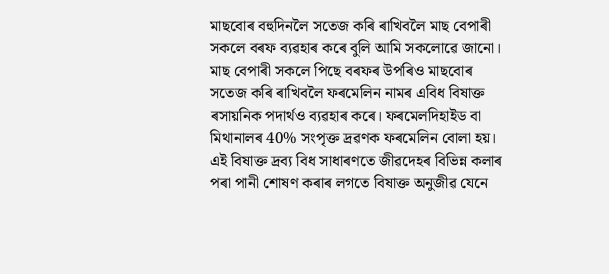মাছবোৰ বহুদিনলৈ সতেজ কৰি ৰাখিবলৈ মাছ বেপাৰী সকলে বৰফ ব্যৱহাৰ কৰে বুলি আমি সকলোৱে জানো। মাছ বেপাৰী সকলে পিছে বৰফৰ উপৰিও মাছবোৰ সতেজ কৰি ৰাখিবলৈ ফৰমেলিন নামৰ এবিধ বিষাক্ত ৰসায়নিক পদাৰ্থও ব্যৱহাৰ কৰে। ফৰমেলদিহাইড বা মিথানালৰ 40% সংপৃক্ত দ্ৰৱণক ফৰমেলিন বোলা হয়। এই বিষাক্ত দ্ৰব্য বিধ সাধাৰণতে জীৱদেহৰ বিভিন্ন কলাৰ পৰা পানী শোষণ কৰাৰ লগতে বিষাক্ত অনুজীৱ যেনে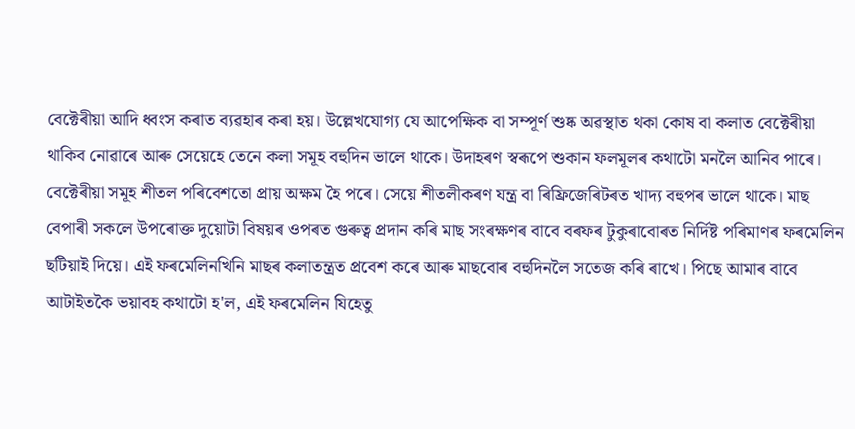বেক্টেৰীয়া আদি ধ্বংস কৰাত ব্যৱহাৰ কৰা হয়। উল্লেখযোগ্য যে আপেক্ষিক বা সম্পূৰ্ণ শুষ্ক অৱস্থাত থকা কোষ বা কলাত বেক্টেৰীয়া থাকিব নোৱাৰে আৰু সেয়েহে তেনে কলা সমূহ বহুদিন ভালে থাকে। উদাহৰণ স্বৰূপে শুকান ফলমূলৰ কথাটো মনলৈ আনিব পাৰে। বেক্টেৰীয়া সমূহ শীতল পৰিবেশতো প্ৰায় অক্ষম হৈ পৰে। সেয়ে শীতলীকৰণ যন্ত্ৰ বা ৰিফ্ৰিজেৰিটৰত খাদ্য বহুপৰ ভালে থাকে। মাছ বেপাৰী সকলে উপৰোক্ত দুয়োটা বিষয়ৰ ওপৰত গুৰুত্ব প্ৰদান কৰি মাছ সংৰক্ষণৰ বাবে বৰফৰ টুকুৰাবোৰত নিৰ্দিষ্ট পৰিমাণৰ ফৰমেলিন ছটিয়াই দিয়ে। এই ফৰমেলিনখিনি মাছৰ কলাতন্ত্ৰত প্ৰবেশ কৰে আৰু মাছবোৰ বহুদিনলৈ সতেজ কৰি ৰাখে। পিছে আমাৰ বাবে আটাইতকৈ ভয়াবহ কথাটো হ'ল, এই ফৰমেলিন যিহেতু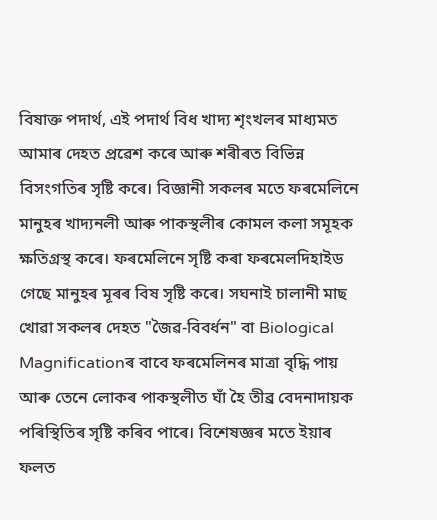বিষাক্ত পদাৰ্থ, এই পদাৰ্থ বিধ খাদ্য শৃংখলৰ মাধ্যমত আমাৰ দেহত প্ৰৱেশ কৰে আৰু শৰীৰত বিভিন্ন বিসংগতিৰ সৃষ্টি কৰে। বিজ্ঞানী সকলৰ মতে ফৰমেলিনে মানুহৰ খাদ্যনলী আৰু পাকস্থলীৰ কোমল কলা সমূহক ক্ষতিগ্ৰস্থ কৰে। ফৰমেলিনে সৃষ্টি কৰা ফৰমেলদিহাইড গেছে মানুহৰ মূৰৰ বিষ সৃষ্টি কৰে। সঘনাই চালানী মাছ খোৱা সকলৰ দেহত "জৈৱ-বিবৰ্ধন" বা Biological Magnificationৰ বাবে ফৰমেলিনৰ মাত্রা বৃদ্ধি পায় আৰু তেনে লোকৰ পাকস্থলীত ঘাঁ হৈ তীব্ৰ বেদনাদায়ক পৰিস্থিতিৰ সৃষ্টি কৰিব পাৰে। বিশেষজ্ঞৰ মতে ইয়াৰ ফলত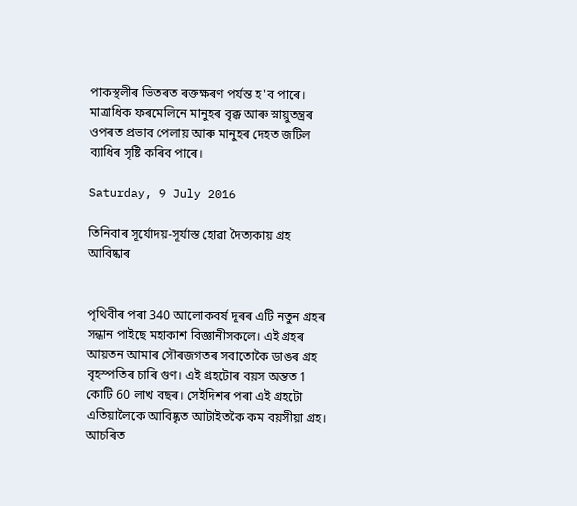পাকস্থলীৰ ভিতৰত ৰক্তক্ষৰণ পৰ্যন্ত হ'ব পাৰে। মাত্ৰাধিক ফৰমেলিনে মানুহৰ বৃক্ক আৰু স্নায়ুতন্ত্ৰৰ ওপৰত প্ৰভাব পেলায় আৰু মানুহৰ দেহত জটিল ব্যাধিৰ সৃষ্টি কৰিব পাৰে।

Saturday, 9 July 2016

তিনিবাৰ সূর্যোদয়-সূর্যাস্ত হোৱা দৈত্যকায় গ্ৰহ আবিষ্কাৰ


পৃথিবীৰ পৰা 340 আলোকবর্ষ দূৰৰ এটি নতুন গ্রহৰ সন্ধান পাইছে মহাকাশ বিজ্ঞানীসকলে। এই গ্রহৰ আয়তন আমাৰ সৌৰজগতৰ সবাতোকৈ ডাঙৰ গ্ৰহ বৃহস্পতিৰ চাৰি গুণ। এই গ্রহটোৰ বয়স অন্তত 1 কোটি 60 লাখ বছৰ। সেইদিশৰ পৰা এই গ্ৰহটো এতিয়ালৈকে আবিষ্কৃত আটাইতকৈ কম বয়সীয়া গ্রহ। আচৰিত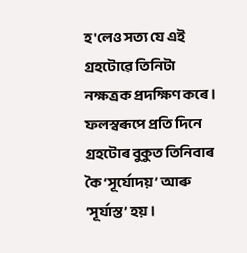হ'লেও সত্য যে এই গ্রহটোৱে তিনিটা নক্ষত্রক প্রদক্ষিণ কৰে। ফলস্বৰূপে প্ৰতি দিনে গ্ৰহটোৰ বুকুত তিনিবাৰ কৈ ‘সূর্যোদয়’ আৰু ‘সূর্যাস্ত’ হয়।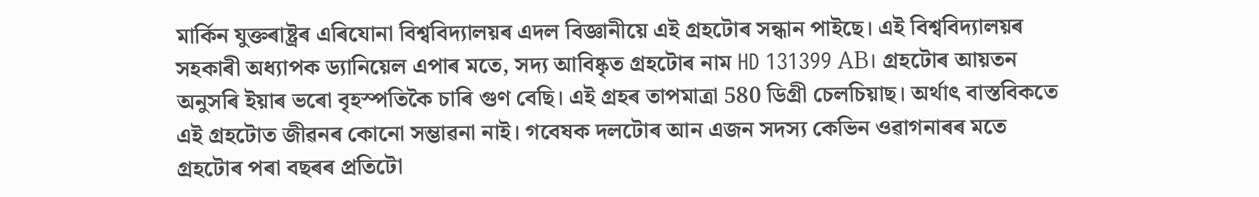মার্কিন যুক্তৰাষ্ট্ৰৰ এৰিযোনা বিশ্ববিদ্যালয়ৰ এদল বিজ্ঞানীয়ে এই গ্রহটোৰ সন্ধান পাইছে। এই বিশ্ববিদ্যালয়ৰ সহকাৰী অধ্যাপক ড্যানিয়েল এপাৰ মতে, সদ্য আবিষ্কৃত গ্রহটোৰ নাম HD 131399 AB। গ্রহটোৰ আয়তন অনুসৰি ইয়াৰ ভৰো বৃহস্পতিকৈ চাৰি গুণ বেছি। এই গ্রহৰ তাপমাত্রা 580 ডিগ্রী চেলচিয়াছ। অৰ্থাৎ বাস্তবিকতে এই গ্ৰহটোত জীৱনৰ কোনো সম্ভাৱনা নাই। গবেষক দলটোৰ আন এজন সদস্য কেভিন ওৱাগনাৰৰ মতে গ্রহটোৰ পৰা বছৰৰ প্ৰতিটো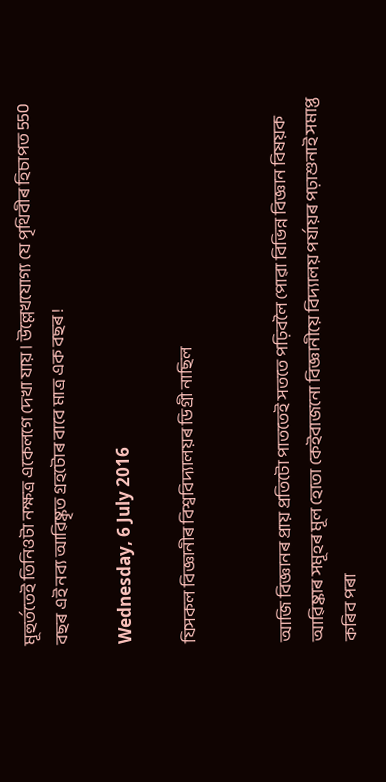মূহুৰ্ততেই তিনিওটা নক্ষত্র একেলগে দেখা যায়। উল্লেখযোগ্য যে পৃথিবীৰ হিচাপত 550 বছৰ এই নব্য আৱিষ্কৃত গ্ৰহটোৰ বাবে মাত্ৰ এক বছৰ !

Wednesday, 6 July 2016

যিসকল বিজ্ঞানীৰ বিশ্ববিদ্যালয়ৰ ডিগ্ৰী নাছিল


আজি বিজ্ঞানৰ প্ৰায় প্ৰতিটো পাততেই সততে পঢ়িবলৈ পোৱা বিভিন্ন বিজ্ঞান বিষয়ক আৱিষ্কাৰ সমূহৰ মূল হোতা কেইবাজনো বিজ্ঞানীয়ে বিদ্যালয় পৰ্যায়ৰ পঢ়াশুনাই সমাপ্ত কৰিব পৰা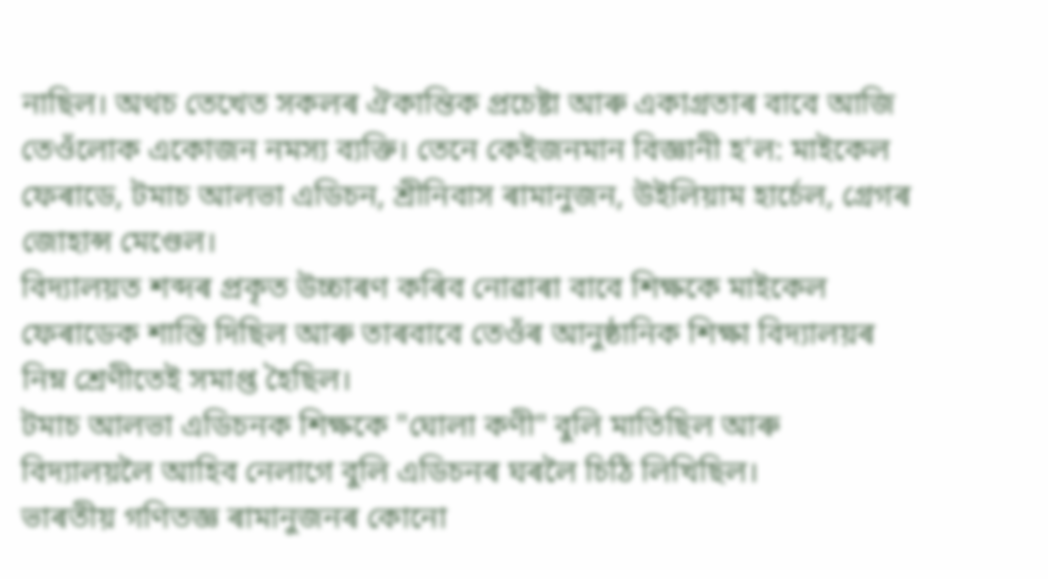নাছিল। অথচ তেখেত সকলৰ ঐকান্তিক প্ৰচেষ্টা আৰু একাগ্ৰতাৰ বাবে আজি তেওঁলোক একোজন নমস্য ব্যক্তি। তেনে কেইজনমান বিজ্ঞানী হ'ল: মাইকেল ফেৰাডে, টমাচ আলভা এডিচন, শ্ৰীনিবাস ৰামানুজন, উইলিয়াম হাৰ্চেল, গ্ৰেগৰ জোহান্স মেণ্ডেল।
বিদ্যালয়ত শব্দৰ প্ৰকৃত উচ্চাৰণ কৰিব নোৱাৰা বাবে শিক্ষকে মাইকেল ফেৰাডেক শাস্তি দিছিল আৰু তাৰবাবে তেওঁৰ আনুষ্ঠানিক শিক্ষা বিদ্যালয়ৰ নিম্ন শ্ৰেণীতেই সমাপ্ত হৈছিল।
টমাচ আলভা এডিচনক শিক্ষকে "ঘোলা কণী" বুলি মাতিছিল আৰু বিদ্যালয়লৈ আহিব নেলাগে বুলি এডিচনৰ ঘৰলৈ চিঠি লিখিছিল।
ভাৰতীয় গণিতজ্ঞ ৰামানুজনৰ কোনো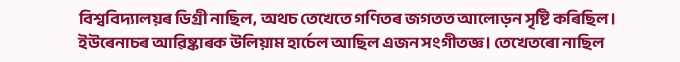বিশ্ববিদ্যালয়ৰ ডিগ্ৰী নাছিল, অথচ তেখেতে গণিতৰ জগতত আলোড়ন সৃষ্টি কৰিছিল।
ইউৰেনাচৰ আৱিষ্কাৰক উলিয়াম হাৰ্চেল আছিল এজন সংগীতজ্ঞ। তেখেতৰো নাছিল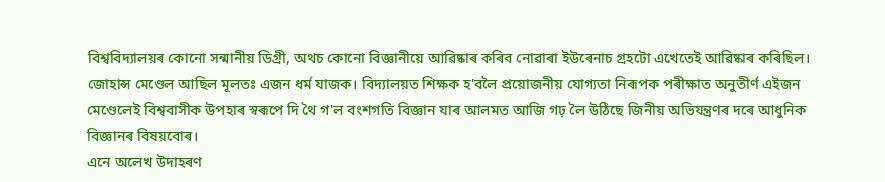বিশ্ববিদ্যালয়ৰ কোনো সন্মানীয় ডিগ্ৰী, অথচ কোনো বিজ্ঞানীয়ে আৱিষ্কাৰ কৰিব নোৱাৰা ইউৰেনাচ গ্ৰহটো এখেতেই আৱিষ্কাৰ কৰিছিল।
জোহান্স মেণ্ডেল আছিল মূলতঃ এজন ধৰ্ম যাজক। বিদ্যালয়ত শিক্ষক হ'বলৈ প্ৰয়োজনীয় যোগ্যতা নিৰূপক পৰীক্ষাত অনুতীৰ্ণ এইজন মেণ্ডেলেই বিশ্ববাসীক উপহাৰ স্বৰূপে দি থৈ গ'ল বংশগতি বিজ্ঞান যাৰ আলমত আজি গঢ় লৈ উঠিছে জিনীয় অভিযন্ত্ৰণৰ দৰে আধুনিক বিজ্ঞানৰ বিষয়বোৰ।
এনে অলেখ উদাহৰণ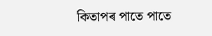কিতাপৰ পাতে পাতে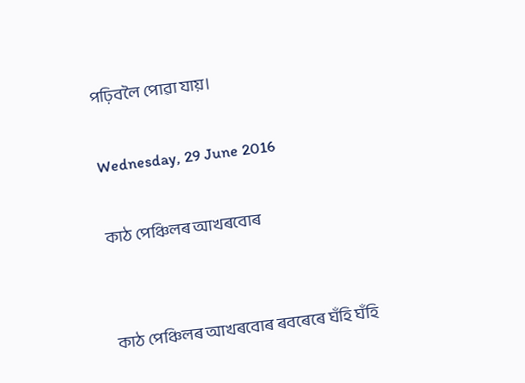পঢ়িবলৈ পোৱা যায়।

Wednesday, 29 June 2016

কাঠ পেঞ্চিলৰ আখৰবোৰ


কাঠ পেঞ্চিলৰ আখৰবোৰ ৰবৰেৰে ঘঁহি ঘঁহি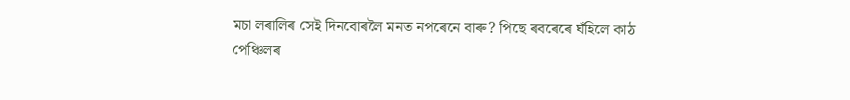মচা লৰালিৰ সেই দিনবোৰলৈ মনত নপৰেনে বাৰু? পিছে ৰবৰেৰে ঘঁহিলে কাঠ পেঞ্চিলৰ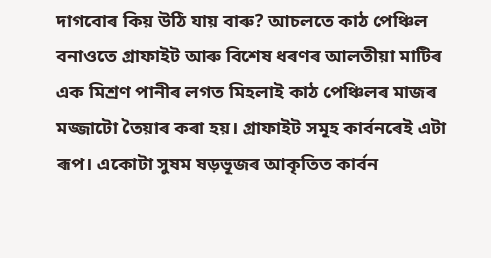দাগবোৰ কিয় উঠি যায় বাৰু? আচলতে কাঠ পেঞ্চিল বনাওতে গ্ৰাফাইট আৰু বিশেষ ধৰণৰ আলতীয়া মাটিৰ এক মিশ্ৰণ পানীৰ লগত মিহলাই কাঠ পেঞ্চিলৰ মাজৰ মজ্জাটো তৈয়াৰ কৰা হয়। গ্ৰাফাইট সমূহ কাৰ্বনৰেই এটা ৰূপ। একোটা সুষম ষড়ভূজৰ আকৃতিত কাৰ্বন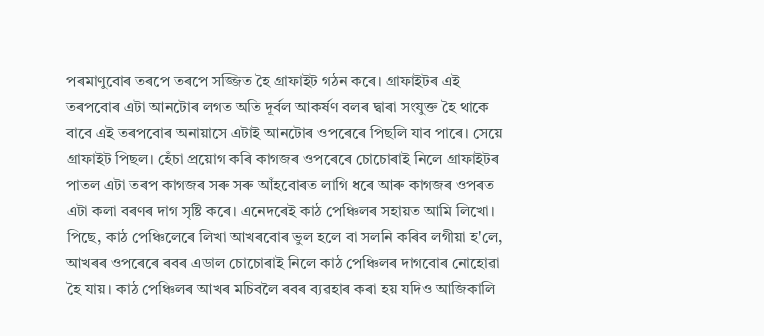পৰমাণুবোৰ তৰপে তৰপে সজ্জিত হৈ গ্ৰাফাইট গঠন কৰে। গ্ৰাফাইটৰ এই তৰপবোৰ এটা আনটোৰ লগত অতি দূৰ্বল আকৰ্ষণ বলৰ দ্বাৰা সংযুক্ত হৈ থাকে বাবে এই তৰপবোৰ অনায়াসে এটাই আনটোৰ ওপৰেৰে পিছলি যাব পাৰে। সেয়ে গ্ৰাফাইট পিছল। হেঁচা প্ৰয়োগ কৰি কাগজৰ ওপৰেৰে চোচোৰাই নিলে গ্ৰাফাইটৰ পাতল এটা তৰপ কাগজৰ সৰু সৰু আঁহবোৰত লাগি ধৰে আৰু কাগজৰ ওপৰত এটা কলা বৰণৰ দাগ সৃষ্টি কৰে। এনেদৰেই কাঠ পেঞ্চিলৰ সহায়ত আমি লিখো। পিছে, কাঠ পেঞ্চিলেৰে লিখা আখৰবোৰ ভুল হলে বা সলনি কৰিব লগীয়া হ'লে, আখৰৰ ওপৰেৰে ৰবৰ এডাল চোচোৰাই নিলে কাঠ পেঞ্চিলৰ দাগবোৰ নোহোৱা হৈ যায়। কাঠ পেঞ্চিলৰ আখৰ মচিবলৈ ৰবৰ ব্যৱহাৰ কৰা হয় যদিও আজিকালি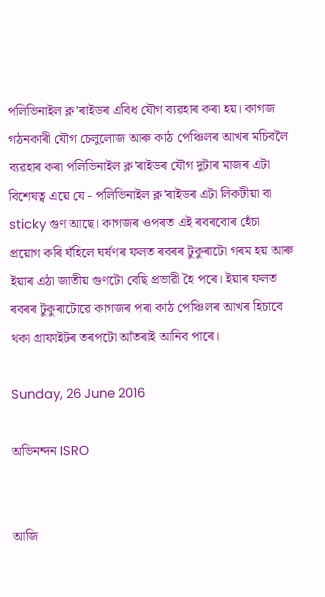পলিভিনাইল ক্ল'ৰাইডৰ এবিধ যৌগ ব্যৱহাৰ কৰা হয়। কাগজ গঠনকাৰী যৌগ চেলুলোজ আৰু কাঠ পেঞ্চিলৰ আখৰ মচিবলৈ ব্যৱহাৰ কৰা পলিভিনাইল ক্ল'ৰাইডৰ যৌগ দুটাৰ মাজৰ এটা বিশেষত্ব এয়ে যে - পলিভিনাইল ক্ল'ৰাইডৰ এটা লিকটীয়া বা sticky গুণ আছে। কাগজৰ ওপৰত এই ৰবৰবোৰ হেঁচা প্ৰয়োগ কৰি ঘঁহিলে ঘৰ্ষণৰ ফলত ৰবৰৰ টুকুৰাটো গৰম হয় আৰু ইয়াৰ এঠা জাতীয় গুণটো বেছি প্ৰভাৱী হৈ পৰে। ইয়াৰ ফলত ৰবৰৰ টুকুৰাটোৱে কাগজৰ পৰা কাঠ পেঞ্চিলৰ আখৰ হিচাবে থকা গ্ৰাফাইটৰ তৰপটো আঁতৰাই আনিব পাৰে।

Sunday, 26 June 2016

অভিনন্দন ISRO


আজি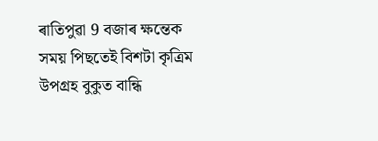ৰাতিপুৱা 9 বজাৰ ক্ষন্তেক সময় পিছতেই বিশটা কৃত্ৰিম উপগ্ৰহ বুকুত বান্ধি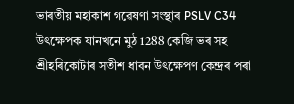ভাৰতীয় মহাকাশ গৱেষণা সংস্থাৰ PSLV C34 উৎক্ষেপক যানখনে মুঠ 1288 কেজি ভৰ সহ শ্ৰীহৰিকোটাৰ সতীশ ধাবন উৎক্ষেপণ কেন্দ্ৰৰ পৰা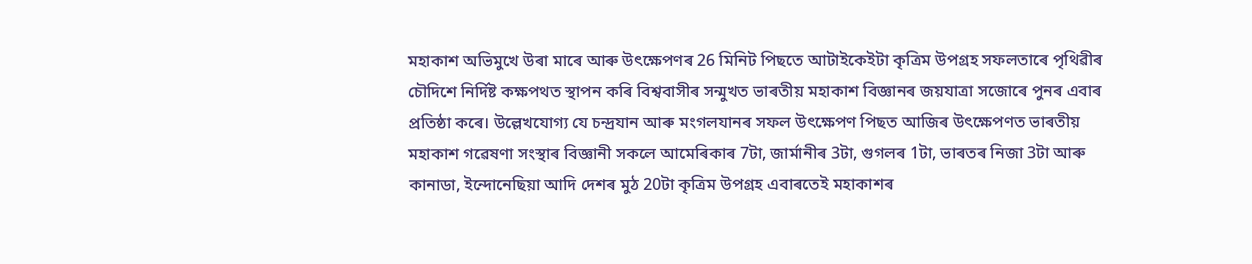মহাকাশ অভিমুখে উৰা মাৰে আৰু উৎক্ষেপণৰ 26 মিনিট পিছতে আটাইকেইটা কৃত্ৰিম উপগ্ৰহ সফলতাৰে পৃথিৱীৰ চৌদিশে নিৰ্দিষ্ট কক্ষপথত স্থাপন কৰি বিশ্ববাসীৰ সন্মুখত ভাৰতীয় মহাকাশ বিজ্ঞানৰ জয়যাত্ৰা সজোৰে পুনৰ এবাৰ প্ৰতিষ্ঠা কৰে। উল্লেখযোগ্য যে চন্দ্ৰযান আৰু মংগলযানৰ সফল উৎক্ষেপণ পিছত আজিৰ উৎক্ষেপণত ভাৰতীয় মহাকাশ গৱেষণা সংস্থাৰ বিজ্ঞানী সকলে আমেৰিকাৰ 7টা, জাৰ্মানীৰ 3টা, গুগলৰ 1টা, ভাৰতৰ নিজা 3টা আৰু কানাডা, ইন্দোনেছিয়া আদি দেশৰ মুঠ 20টা কৃত্ৰিম উপগ্ৰহ এবাৰতেই মহাকাশৰ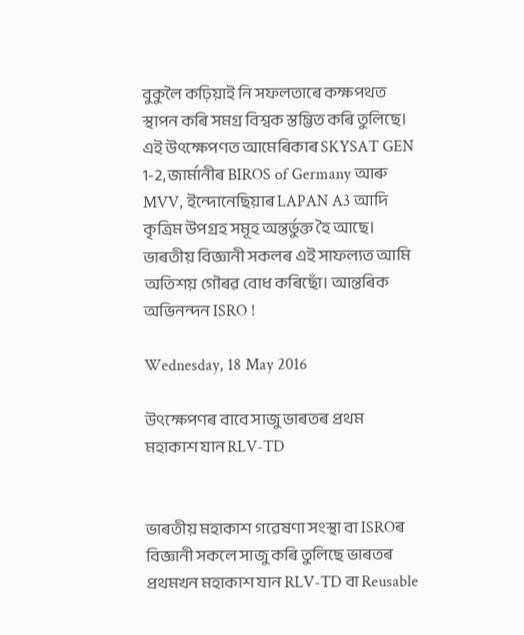বুকুলৈ কঢ়িয়াই নি সফলতাৰে কক্ষপথত স্থাপন কৰি সমগ্ৰ বিশ্বক স্তম্ভিত কৰি তুলিছে। এই উৎক্ষেপণত আমেৰিকাৰ SKYSAT GEN 1-2, জাৰ্মানীৰ BIROS of Germany আৰু MVV, ইন্দোনেছিয়াৰ LAPAN A3 আদি কৃত্ৰিম উপগ্ৰহ সমূহ অন্তৰ্ভুক্ত হৈ আছে। ভাৰতীয় বিজ্ঞানী সকলৰ এই সাফল্যত আমি অতিশয় গৌৰৱ বোধ কৰিছোঁ। আন্তৰিক অভিনন্দন ISRO !

Wednesday, 18 May 2016

উৎক্ষেপণৰ বাবে সাজু ভাৰতৰ প্ৰথম মহাকাশ যান RLV-TD


ভাৰতীয় মহাকাশ গৱেষণা সংস্থা বা ISROৰ বিজ্ঞানী সকলে সাজু কৰি তুলিছে ভাৰতৰ প্ৰথমখন মহাকাশ যান RLV-TD বা Reusable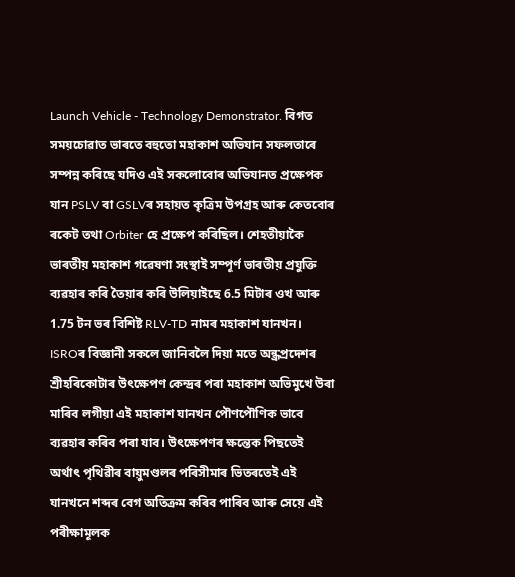Launch Vehicle - Technology Demonstrator. বিগত সময়চোৱাত ভাৰতে বহুতো মহাকাশ অভিযান সফলতাৰে সম্পন্ন কৰিছে যদিও এই সকলোবোৰ অভিযানত প্ৰক্ষেপক যান PSLV বা GSLVৰ সহায়ত কৃত্ৰিম উপগ্ৰহ আৰু কেতবোৰ ৰকেট তথা Orbiter হে প্ৰক্ষেপ কৰিছিল। শেহতীয়াকৈ ভাৰতীয় মহাকাশ গৱেষণা সংস্থাই সম্পূৰ্ণ ভাৰতীয় প্ৰযুক্তি ব্যৱহাৰ কৰি তৈয়াৰ কৰি উলিয়াইছে 6.5 মিটাৰ ওখ আৰু 1.75 টন ভৰ বিশিষ্ট RLV-TD নামৰ মহাকাশ যানখন। ISROৰ বিজ্ঞানী সকলে জানিবলৈ দিয়া মতে অন্ধ্ৰপ্ৰদেশৰ শ্ৰীহৰিকোটাৰ উৎক্ষেপণ কেন্দ্ৰৰ পৰা মহাকাশ অভিমুখে উৰা মাৰিব লগীয়া এই মহাকাশ যানখন পৌণপৌণিক ভাবে ব্যৱহাৰ কৰিব পৰা যাব। উৎক্ষেপণৰ ক্ষন্তেক পিছতেই অৰ্থাৎ পৃথিৱীৰ বায়ুমণ্ডলৰ পৰিসীমাৰ ভিতৰতেই এই যানখনে শব্দৰ বেগ অতিক্ৰম কৰিব পাৰিব আৰু সেয়ে এই পৰীক্ষামূলক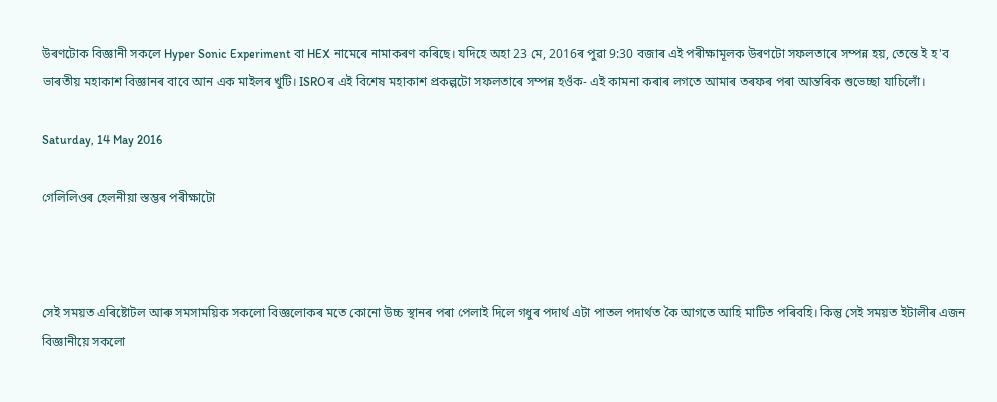উৰণটোক বিজ্ঞানী সকলে Hyper Sonic Experiment বা HEX নামেৰে নামাকৰণ কৰিছে। যদিহে অহা 23 মে, 2016ৰ পুৱা 9:30 বজাৰ এই পৰীক্ষামূলক উৰণটো সফলতাৰে সম্পন্ন হয়, তেন্তে ই হ'ব ভাৰতীয় মহাকাশ বিজ্ঞানৰ বাবে আন এক মাইলৰ খুটি। ISROৰ এই বিশেষ মহাকাশ প্ৰকল্পটো সফলতাৰে সম্পন্ন হওঁক- এই কামনা কৰাৰ লগতে আমাৰ তৰফৰ পৰা আন্তৰিক শুভেচ্ছা যাচিলোঁ।

Saturday, 14 May 2016

গেলিলিওৰ হেলনীয়া স্তম্ভৰ পৰীক্ষাটো



সেই সময়ত এৰিষ্টোটল আৰু সমসাময়িক সকলো বিজ্ঞলোকৰ মতে কোনো উচ্চ স্থানৰ পৰা পেলাই দিলে গধুৰ পদাৰ্থ এটা পাতল পদাৰ্থত কৈ আগতে আহি মাটিত পৰিবহি। কিন্তু সেই সময়ত ইটালীৰ এজন বিজ্ঞানীয়ে সকলো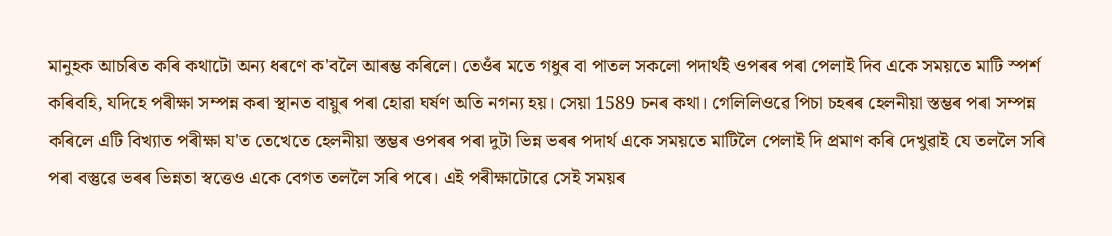মানুহক আচৰিত কৰি কথাটো অন্য ধৰণে ক'বলৈ আৰম্ভ কৰিলে। তেওঁৰ মতে গধুৰ বা পাতল সকলো পদাৰ্থই ওপৰৰ পৰা পেলাই দিব একে সময়তে মাটি স্পৰ্শ কৰিবহি, যদিহে পৰীক্ষা সম্পন্ন কৰা স্থানত বায়ুৰ পৰা হোৱা ঘৰ্ষণ অতি নগন্য হয়। সেয়া 1589 চনৰ কথা। গেলিলিওৱে পিচা চহৰৰ হেলনীয়া স্তম্ভৰ পৰা সম্পন্ন কৰিলে এটি বিখ্যাত পৰীক্ষা য'ত তেখেতে হেলনীয়া স্তম্ভৰ ওপৰৰ পৰা দুটা ভিন্ন ভৰৰ পদাৰ্থ একে সময়তে মাটিলৈ পেলাই দি প্ৰমাণ কৰি দেখুৱাই যে তললৈ সৰি পৰা বস্তুৱে ভৰৰ ভিন্নতা স্বত্তেও একে বেগত তললৈ সৰি পৰে। এই পৰীক্ষাটোৱে সেই সময়ৰ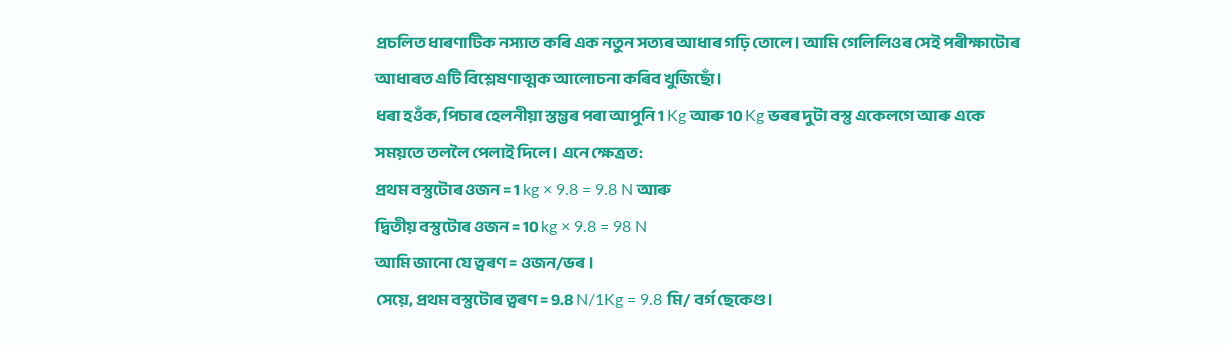প্ৰচলিত ধাৰণাটিক নস্যাত কৰি এক নতুন সত্যৰ আধাৰ গঢ়ি তোলে। আমি গেলিলিওৰ সেই পৰীক্ষাটোৰ আধাৰত এটি বিশ্লেষণাত্মক আলোচনা কৰিব খুজিছোঁ।
ধৰা হওঁক, পিচাৰ হেলনীয়া স্তম্ভৰ পৰা আপুনি 1 Kg আৰু 10 Kg ভৰৰ দুটা বস্তু একেলগে আৰু একে সময়তে তললৈ পেলাই দিলে। এনে ক্ষেত্ৰত:
প্ৰথম বস্তুটোৰ ওজন = 1 kg × 9.8 = 9.8 N আৰু
দ্বিতীয় বস্তুটোৰ ওজন = 10 kg × 9.8 = 98 N
আমি জানো যে ত্বৰণ = ওজন/ভৰ ।
সেয়ে, প্ৰথম বস্তুটোৰ ত্বৰণ = 9.8 N/1Kg = 9.8 মি/ বৰ্গ ছেকেণ্ড।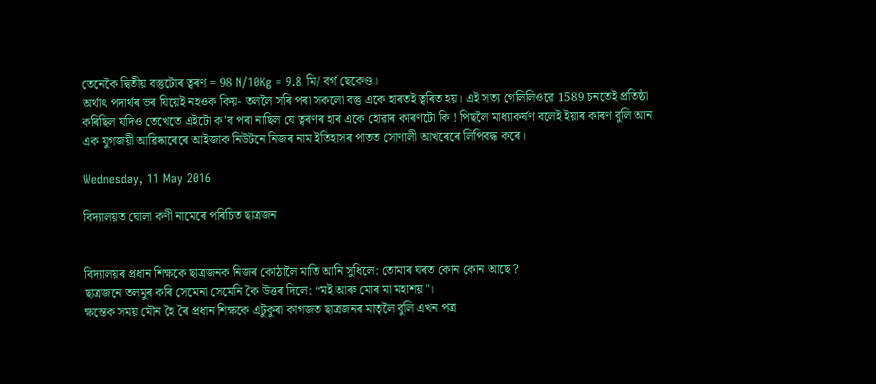তেনেকৈ দ্বিতীয় বস্তুটোৰ ত্বৰণ = 98 N/10Kg = 9.8 মি/ বৰ্গ ছেকেণ্ড।
অৰ্থাৎ পদাৰ্থৰ ভৰ যিয়েই নহওক কিয়- তললৈ সৰি পৰা সকলো বস্তু একে হাৰতই ত্বৰিত হয়। এই সত্য গেলিলিওৱে 1589 চনতেই প্ৰতিষ্ঠা কৰিছিল যদিও তেখেতে এইটো ক'ব পৰা নাছিল যে ত্বৰণৰ হাৰ একে হোৱাৰ কাৰণটো কি ! পিছলৈ মাধ্যাকৰ্ষণ বলেই ইয়াৰ কাৰণ বুলি আন এক যুগজয়ী আৱিষ্কাৰেৰে আইজাক নিউটনে নিজৰ নাম ইতিহাসৰ পাতত সোণালী আখৰেৰে লিপিবদ্ধ কৰে।

Wednesday, 11 May 2016

বিদ্যালয়ত ঘোলা কণী নামেৰে পৰিচিত ছাত্ৰজন


বিদ্যালয়ৰ প্ৰধান শিক্ষকে ছাত্ৰজনক নিজৰ কোঠালৈ মাতি আনি সুধিলে: তোমাৰ ঘৰত কোন কোন আছে ?
ছাত্ৰজনে তলমুৰ কৰি সেমেনা সেমেনি কৈ উত্তৰ দিলে: “মই আৰু মোৰ মা মহাশয়"।
ক্ষন্তেক সময় মৌন হৈ ৰৈ প্ৰধান শিক্ষকে এটুকুৰা কাগজত ছাত্ৰজনৰ মাতৃলৈ বুলি এখন পত্ৰ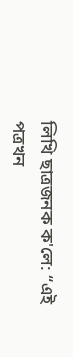লিখি ছাত্ৰজনক ক'লে: “এই পত্ৰখন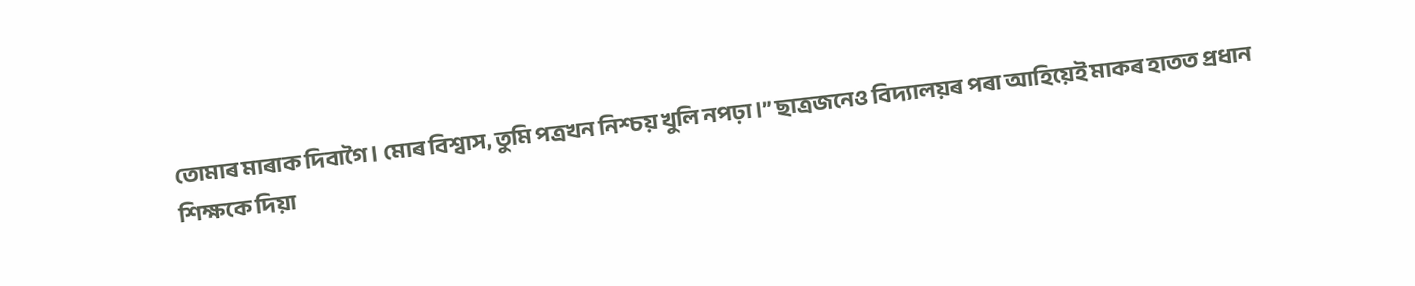তোমাৰ মাৰাক দিবাগৈ। মোৰ বিশ্বাস, তুমি পত্ৰখন নিশ্চয় খুলি নপঢ়া।” ছাত্ৰজনেও বিদ্যালয়ৰ পৰা আহিয়েই মাকৰ হাতত প্ৰধান শিক্ষকে দিয়া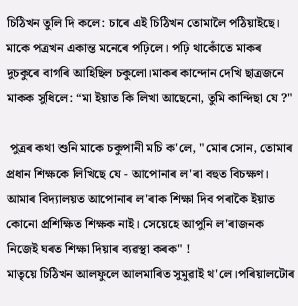চিঠিখন তুলি দি কলে: চাৰে এই চিঠিখন তোমালৈ পঠিয়াইছে। মাকে পত্ৰখন একান্ত মনেৰে পঢ়িলে। পঢ়ি থাকোঁতে মাকৰ দুচকুৰে বাগৰি আহিছিল চকুলো।মাকৰ কান্দোন দেখি ছাত্ৰজনে মাকক সুধিলে: “মা ইয়াত কি লিখা আছেনো, তুমি কান্দিছা যে ?"

 পুত্ৰৰ কথা শুনি মাকে চকুপানী মচি ক'লে, "মোৰ সোন, তোমাৰ প্ৰধান শিক্ষকে লিখিছে যে - আপোনাৰ ল'ৰা বহুত বিচক্ষণ। আমাৰ বিদ্যালয়ত আপোনাৰ ল'ৰাক শিক্ষা দিব পৰাকৈ ইয়াত কোনো প্ৰশিক্ষিত শিক্ষক নাই। সেয়েহে আপুনি ল'ৰাজনক নিজেই ঘৰত শিক্ষা দিয়াৰ ব্যৱস্থা কৰক" !
মাতৃয়ে চিঠিখন আলফুলে আলমাৰিত সুমুৱাই থ'লে।পৰিয়ালটোৰ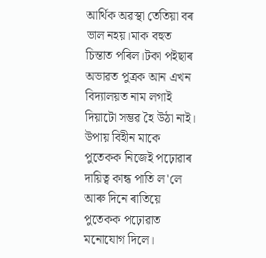আৰ্থিক অৱস্থা তেতিয়া বৰ ভাল নহয়।মাক বহুত চিন্তাত পৰিল।টকা পইছাৰ অভাৱত পুত্ৰক আন এখন বিদ্যালয়ত নাম লগাই দিয়াটো সম্ভৱ হৈ উঠা নাই। উপায় বিহীন মাকে পুতেকক নিজেই পঢ়োৱাৰ দায়িত্ব কান্ধ পাতি ল'লে আৰু দিনে ৰাতিয়ে পুতেকক পঢ়োৱাত মনোযোগ দিলে।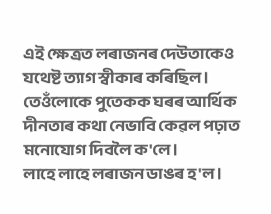এই ক্ষেত্ৰত লৰাজনৰ দেউতাকেও যথেষ্ট ত্যাগ স্বীকাৰ কৰিছিল। তেওঁলোকে পুতেকক ঘৰৰ আৰ্থিক দীনতাৰ কথা নেভাবি কেৱল পঢ়াত মনোযোগ দিবলৈ ক'লে।
লাহে লাহে লৰাজন ডাঙৰ হ'ল।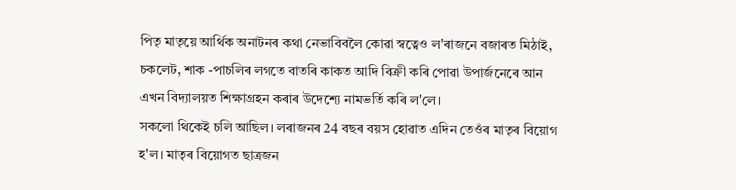পিতৃ মাতৃয়ে আৰ্থিক অনাটনৰ কথা নেভাবিবলৈ কোৱা স্বত্বেও ল'ৰাজনে বজাৰত মিঠাই, চকলেট, শাক -পাচলিৰ লগতে বাতৰি কাকত আদি বিক্ৰী কৰি পোৱা উপাৰ্জনেৰে আন এখন বিদ্যালয়ত শিক্ষাগ্ৰহন কৰাৰ উদেশ্যে নামভৰ্তি কৰি ল'লে।
সকলো থিকেই চলি আছিল। লৰাজনৰ 24 বছৰ বয়স হোৱাত এদিন তেওঁৰ মাতৃৰ বিয়োগ হ'ল। মাতৃৰ বিয়োগত ছাত্ৰজন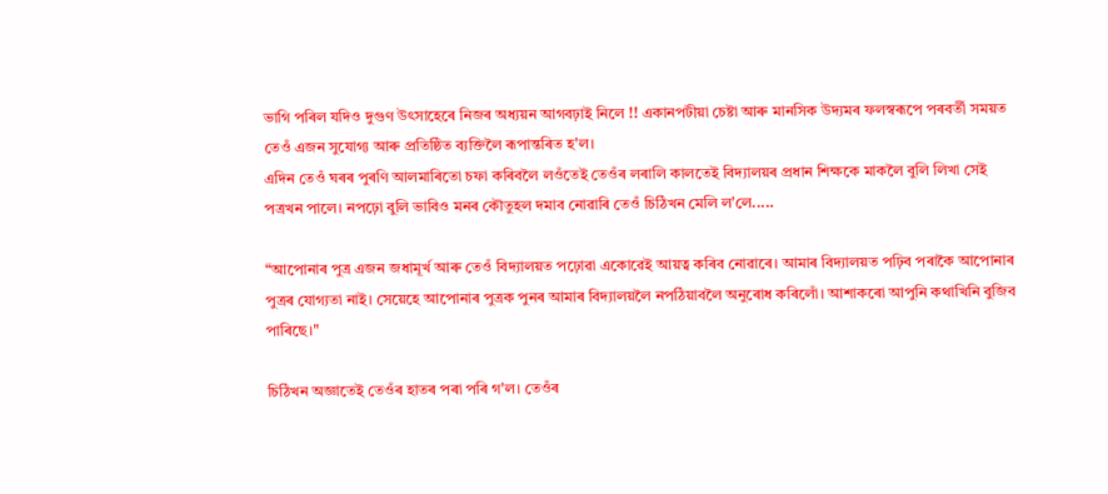ভাগি পৰিল যদিও দুগুণ উৎসাহেৰে নিজৰ অধ্যয়ন আগবঢ়াই নিলে !! একানপটীয়া চেষ্টা আৰু মানসিক উদ্যমৰ ফলস্বৰূপে পৰবৰ্তী সময়ত তেওঁ এজন সুযোগ্য আৰু প্ৰতিষ্ঠিত ব্যক্তিলৈ ৰূপান্তৰিত হ'ল।
এদিন তেওঁ ঘৰৰ পুৰণি আলমাৰিতো চফা কৰিবলৈ লওঁতেই তেওঁৰ লৰালি কালতেই বিদ্যালয়ৰ প্ৰধান শিক্ষকে মাকলৈ বুলি লিখা সেই পত্ৰখন পালে। নপঢ়ো বুলি ভাবিও মনৰ কৌতুহল দমাব নোৱাৰি তেওঁ চিঠিখন মেলি ল'লে.....

“আপোনাৰ পুত্ৰ এজন জধামূৰ্খ আৰু তেওঁ বিদ্যালয়ত পঢ়োৱা একোৱেই আয়ত্ব কৰিব নোৱাৰে। আমাৰ বিদ্যালয়ত পঢ়িব পৰাকৈ আপোনাৰ পুত্ৰৰ যোগ্যতা নাই। সেয়েহে আপোনাৰ পুত্ৰক পুনৰ আমাৰ বিদ্যালয়লৈ নপঠিয়াবলৈ অনুৰোধ কৰিলোঁ। আশাকৰো আপুনি কথাখিনি বুজিব পাৰিছে।"

চিঠিখন অজ্ঞাতেই তেওঁৰ হাতৰ পৰা পৰি গ'ল। তেওঁৰ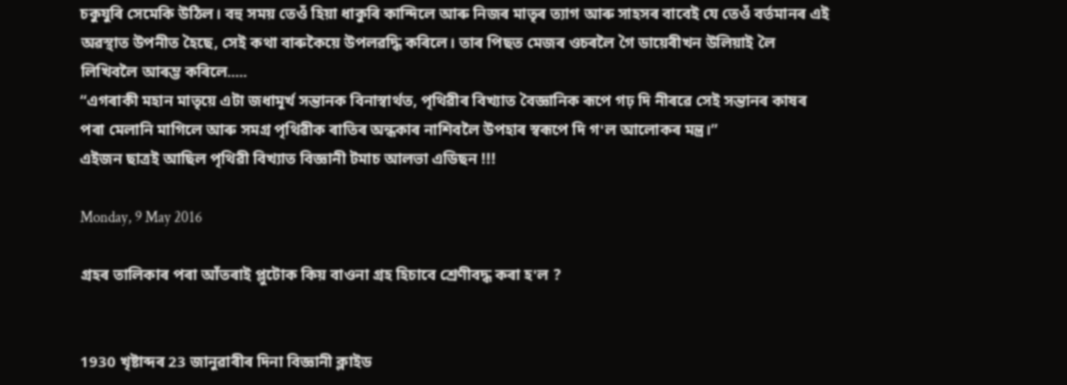চকুযুৰি সেমেকি উঠিল। বহু সময় তেওঁ হিয়া ধাকুৰি কান্দিলে আৰু নিজৰ মাতৃৰ ত্যাগ আৰু সাহসৰ বাবেই যে তেওঁ বৰ্তমানৰ এই অৱস্থাত উপনীত হৈছে, সেই কথা বাৰুকৈয়ে উপলৱদ্ধি কৰিলে। তাৰ পিছত মেজৰ ওচৰলৈ গৈ ডায়েৰীখন উলিয়াই লৈ লিখিবলৈ আৰম্ভ কৰিলে.....
“এগৰাকী মহান মাতৃয়ে এটা জধামূৰ্খ সন্তানক বিনাস্বাৰ্থত, পৃথিৱীৰ বিখ্যাত বৈজ্ঞানিক ৰূপে গঢ় দি নীৰৱে সেই সন্তানৰ কাষৰ পৰা মেলানি মাগিলে আৰু সমগ্ৰ পৃথিৱীক ৰাতিৰ অন্ধকাৰ নাশিবলৈ উপহাৰ স্বৰূপে দি গ'ল আলোকৰ মন্ত্ৰ।”
এইজন ছাত্ৰই আছিল পৃথিৱী বিখ্যাত বিজ্ঞানী টমাচ আলভা এডিছন !!!

Monday, 9 May 2016

গ্রহৰ তালিকাৰ পৰা আঁতৰাই প্লুটোক কিয় বাওনা গ্ৰহ হিচাবে শ্ৰেণীবদ্ধ কৰা হ'ল ?


1930 খৃষ্টাব্দৰ 23 জানুৱাৰীৰ দিনা বিজ্ঞানী ক্লাইড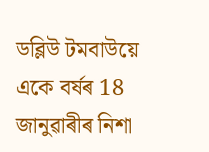ডব্লিউ টমবাউয়ে একে বৰ্ষৰ 18 জানুৱাৰীৰ নিশা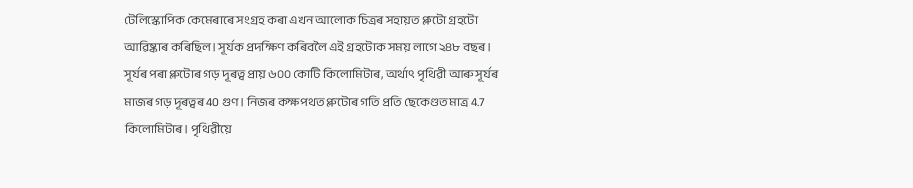টেলিস্কোপিক কেমেৰাৰে সংগ্ৰহ কৰা এখন আলোক চিত্রৰ সহায়ত প্লুটো গ্ৰহটো আৱিষ্কাৰ কৰিছিল। সূৰ্যক প্ৰদক্ষিণ কৰিবলৈ এই গ্ৰহটোক সময় লাগে ২৪৮ বছৰ। সূৰ্যৰ পৰা প্লুটোৰ গড় দূৰত্ব প্ৰায় ৬০০ কোটি কিলোমিটাৰ, অৰ্থাৎ পৃথিৱী আৰু সূৰ্যৰ মাজৰ গড় দূৰত্বৰ 40 গুণ। নিজৰ কক্ষপথত প্লুটোৰ গতি প্ৰতি ছেকেণ্ডত মাত্ৰ 4.7 কিলোমিটাৰ। পৃথিৱীয়ে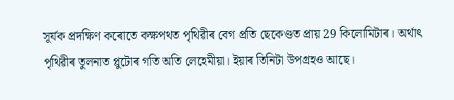সূৰ্যক প্ৰদক্ষিণ কৰোতে কক্ষপথত পৃথিৱীৰ বেগ প্ৰতি ছেকেণ্ডত প্ৰায় 29 কিলোমিটাৰ। অৰ্থাৎ পৃথিৱীৰ তুলনাত প্লুটোৰ গতি অতি লেহেমীয়া। ইয়াৰ তিনিটা উপগ্ৰহও আছে।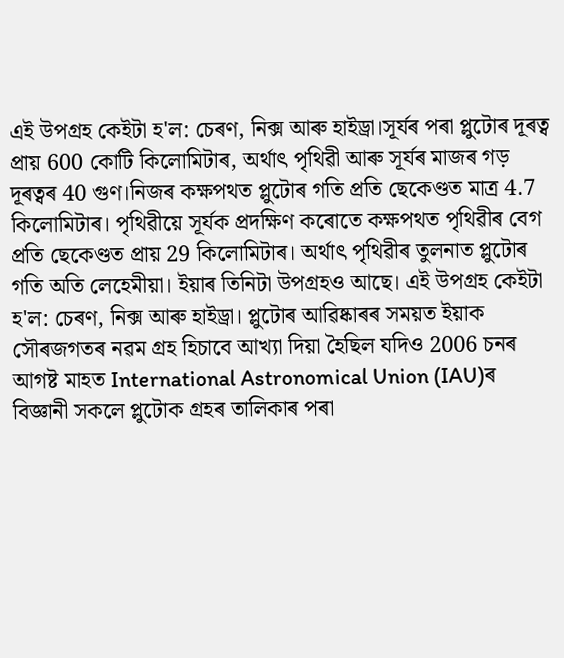এই উপগ্ৰহ কেইটা হ'ল: চেৰণ, নিক্স আৰু হাইড্ৰা।সূৰ্যৰ পৰা প্লুটোৰ দূৰত্ব প্ৰায় 600 কোটি কিলোমিটাৰ, অৰ্থাৎ পৃথিৱী আৰু সূৰ্যৰ মাজৰ গড় দূৰত্বৰ 40 গুণ।নিজৰ কক্ষপথত প্লুটোৰ গতি প্ৰতি ছেকেণ্ডত মাত্ৰ 4.7 কিলোমিটাৰ। পৃথিৱীয়ে সূৰ্যক প্ৰদক্ষিণ কৰোতে কক্ষপথত পৃথিৱীৰ বেগ প্ৰতি ছেকেণ্ডত প্ৰায় 29 কিলোমিটাৰ। অৰ্থাৎ পৃথিৱীৰ তুলনাত প্লুটোৰ গতি অতি লেহেমীয়া। ইয়াৰ তিনিটা উপগ্ৰহও আছে। এই উপগ্ৰহ কেইটা হ'ল: চেৰণ, নিক্স আৰু হাইড্ৰা। প্লুটোৰ আৱিষ্কাৰৰ সময়ত ইয়াক সৌৰজগতৰ নৱম গ্ৰহ হিচাবে আখ্যা দিয়া হৈছিল যদিও 2006 চনৰ আগষ্ট মাহত International Astronomical Union (IAU)ৰ বিজ্ঞানী সকলে প্লুটোক গ্ৰহৰ তালিকাৰ পৰা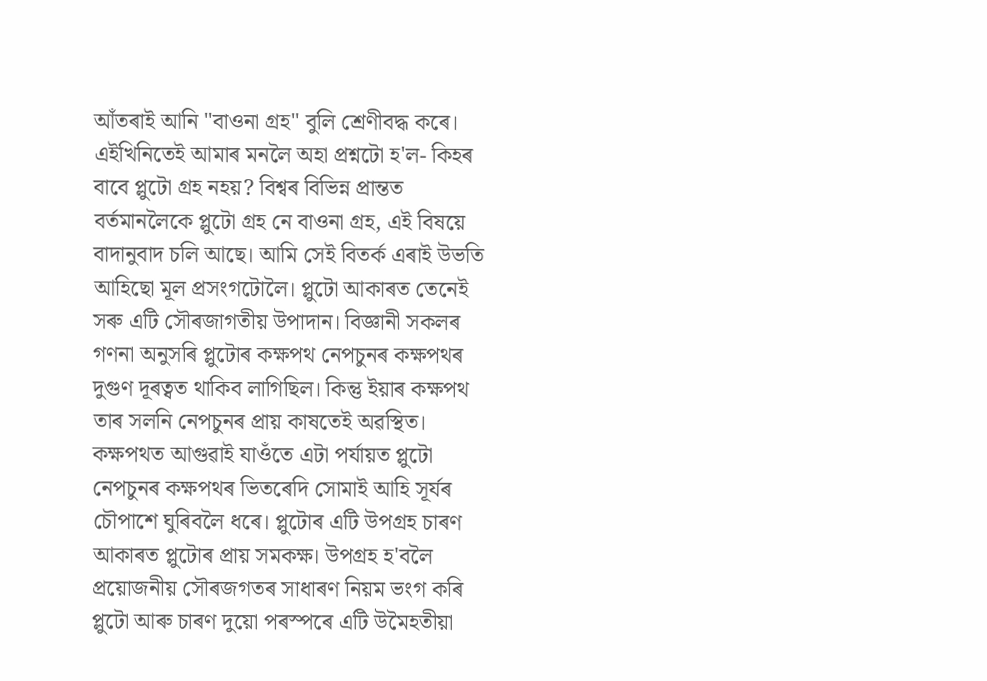আঁতৰাই আনি "বাওনা গ্ৰহ" বুলি শ্ৰেণীবদ্ধ কৰে। এইখিনিতেই আমাৰ মনলৈ অহা প্ৰশ্নটো হ'ল- কিহৰ বাবে প্লুটো গ্ৰহ নহয়? বিশ্বৰ বিভিন্ন প্ৰান্তত বৰ্তমানলৈকে প্লুটো গ্ৰহ নে বাওনা গ্ৰহ, এই বিষয়ে বাদানুবাদ চলি আছে। আমি সেই বিতৰ্ক এৰাই উভতি আহিছো মূল প্ৰসংগটোলৈ। প্লুটো আকাৰত তেনেই সৰু এটি সৌৰজাগতীয় উপাদান। বিজ্ঞানী সকলৰ গণনা অনুসৰি প্লুটোৰ কক্ষপথ নেপচুনৰ কক্ষপথৰ দুগুণ দূৰত্বত থাকিব লাগিছিল। কিন্তু ইয়াৰ কক্ষপথ তাৰ সলনি নেপচুনৰ প্ৰায় কাষতেই অৱস্থিত। কক্ষপথত আগুৱাই যাওঁতে এটা পর্যায়ত প্লুটো নেপচুনৰ কক্ষপথৰ ভিতৰেদি সোমাই আহি সূৰ্যৰ চৌপাশে ঘুৰিবলৈ ধৰে। প্লুটোৰ এটি উপগ্রহ চাৰণ আকাৰত প্লুটোৰ প্ৰায় সমকক্ষ। উপগ্ৰহ হ'বলৈ প্ৰয়োজনীয় সৌৰজগতৰ সাধাৰণ নিয়ম ভংগ কৰি প্লুটো আৰু চাৰণ দুয়ো পৰস্পৰে এটি উমৈহতীয়া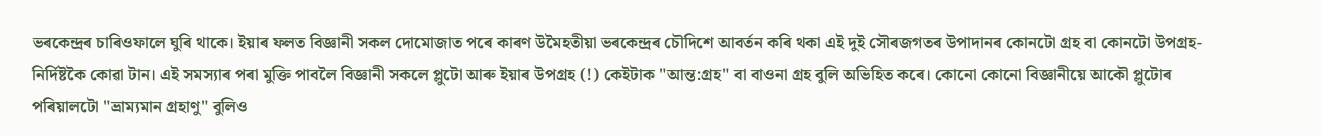ভৰকেন্দ্ৰৰ চাৰিওফালে ঘুৰি থাকে। ইয়াৰ ফলত বিজ্ঞানী সকল দোমোজাত পৰে কাৰণ উমৈহতীয়া ভৰকেন্দ্ৰৰ চৌদিশে আবৰ্তন কৰি থকা এই দুই সৌৰজগতৰ উপাদানৰ কোনটো গ্ৰহ বা কোনটো উপগ্ৰহ- নিৰ্দিষ্টকৈ কোৱা টান। এই সমস্যাৰ পৰা মুক্তি পাবলৈ বিজ্ঞানী সকলে প্লুটো আৰু ইয়াৰ উপগ্ৰহ (!) কেইটাক "আন্ত:গ্রহ" বা বাওনা গ্ৰহ বুলি অভিহিত কৰে। কোনো কোনো বিজ্ঞানীয়ে আকৌ প্লুটোৰ পৰিয়ালটো "ভ্রাম্যমান গ্রহাণু" বুলিও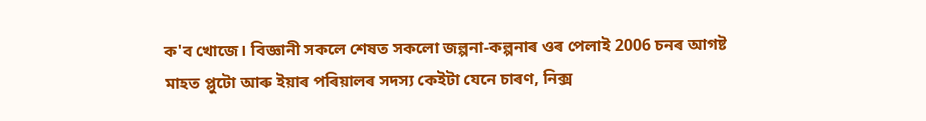ক'ব খোজে। বিজ্ঞানী সকলে শেষত সকলো জল্পনা-কল্পনাৰ ওৰ পেলাই 2006 চনৰ আগষ্ট মাহত প্লুটো আৰু ইয়াৰ পৰিয়ালৰ সদস্য কেইটা যেনে চাৰণ, নিক্স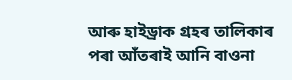আৰু হাইড্ৰাক গ্রহৰ তালিকাৰ পৰা আঁতৰাই আনি বাওনা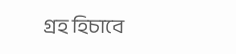গ্ৰহ হিচাবে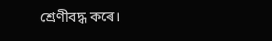শ্ৰেণীবদ্ধ কৰে।